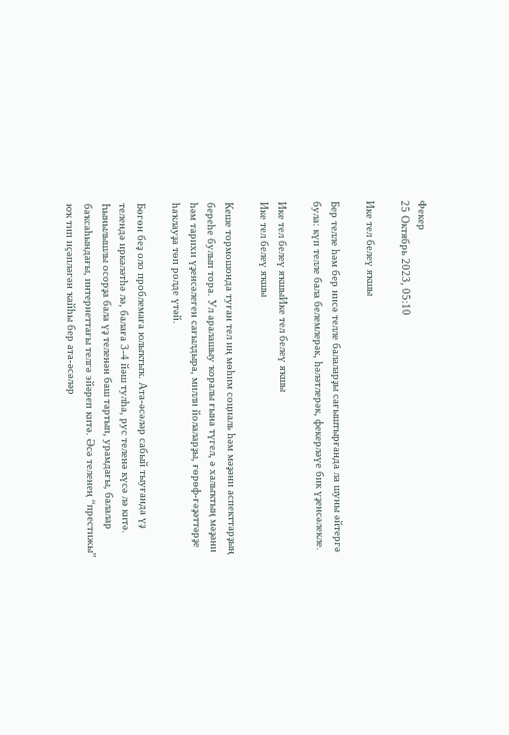Фекер
25 Октябрь 2023, 05:10

Ике тел белеү яҡшы

Бер телле һәм бер нисә телле балаларҙы сағыштырғанда ла шуны әйтергә була: күп телле бала белемлерәк, һәләтлерәк, фекерләүе бик үҙенсәлекле.

Ике тел белеү яҡшыИке тел белеү яҡшы
Ике тел белеү яҡшы

Кеше тормошонда туған тел иң мөһим социаль һәм мәҙәни аспекттарҙың береһе булып тора. Ул аралашыу ҡоралы ғына түгел, ә халыҡтың мәҙәни һәм тарихи үҙенсәлеген сағылдыра, милли йолаларҙы, ғөрөф-ғәҙәттәрҙе һаҡлауҙа төп ролде үтәй.

Бөгөн беҙ оло проблемаға юлыҡтыҡ. Ата-әсәләр сабый тыуғанда үҙ телендә иркәләтһә лә, балаға 3-4 йәш тулһа, рус теленә күсә лә китә. Һынылышлы осорҙа бала үҙ теленән баш тартып, урамдағы, балалар баҡсаһындағы, интернеттағы телгә эйәреп китә. Әсә теленең “престижы” юҡ тип иҫәпләгән ҡайһы бер ата-әсәләр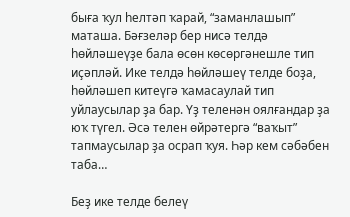быға ҡул һелтәп ҡарай, “заманлашып” маташа. Бәғзеләр бер нисә телдә һөйләшеүҙе бала өсөн көсөргәнешле тип иҫәпләй. Ике телдә һөйләшеү телде боҙа, һөйләшеп китеүгә ҡамасаулай тип уйлаусылар ҙа бар. Үҙ теленән оялғандар ҙа юҡ түгел. Әсә телен өйрәтергә “ваҡыт” тапмаусылар ҙа осрап ҡуя. Һәр кем сәбәбен таба…

Беҙ ике телде белеү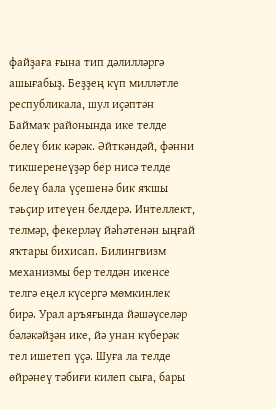файҙаға ғына тип дәлилләргә ашығабыҙ. Беҙҙең күп милләтле республикала, шул иҫәптән Баймаҡ районында ике телде белеү бик кәрәк. Әйткәндәй, фәнни тикшеренеүҙәр бер нисә телде белеү бала үҫешенә бик яҡшы тәьҫир итеүен белдерә. Интеллект, телмәр, фекерләү йәһәтенән ыңғай яҡтары бихисап. Билингвизм механизмы бер телдән икенсе телгә еңел күсергә мөмкинлек бирә. Урал аръяғында йәшәүселәр бәләкәйҙән ике, йә унан күберәк тел ишетеп үҫә. Шуға ла телде өйрәнеү тәбиғи килеп сыға, бары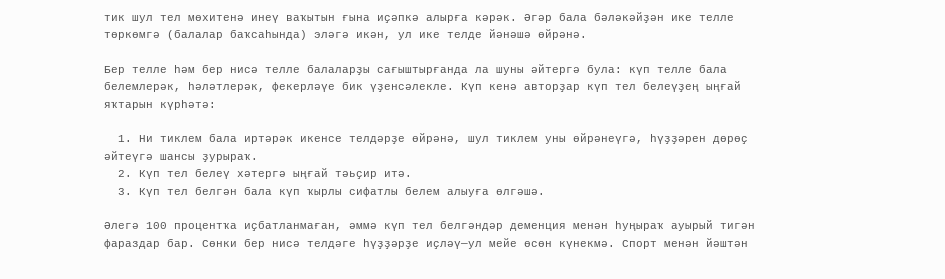тик шул тел мөхитенә инеү ваҡытын ғына иҫәпкә алырға кәрәк. Әгәр бала бәләкәйҙән ике телле төркөмгә (балалар баҡсаһында) эләгә икән, ул ике телде йәнәшә өйрәнә.

Бер телле һәм бер нисә телле балаларҙы сағыштырғанда ла шуны әйтергә була: күп телле бала белемлерәк, һәләтлерәк, фекерләүе бик үҙенсәлекле. Күп кенә авторҙар күп тел белеүҙең ыңғай яҡтарын күрһәтә:

  1. Ни тиклем бала иртәрәк икенсе телдәрҙе өйрәнә, шул тиклем уны өйрәнеүгә, һүҙҙәрен дөрөҫ әйтеүгә шансы ҙурыраҡ.
  2. Күп тел белеү хәтергә ыңғай тәьҫир итә.
  3. Күп тел белгән бала күп ҡырлы сифатлы белем алыуға өлгәшә.

Әлегә 100 процентҡа иҫбатланмаған, әммә күп тел белгәндәр деменция менән һуңыраҡ ауырый тигән фараздар бар. Сөнки бер нисә телдәге һүҙҙәрҙе иҫләү—ул мейе өсөн күнекмә. Спорт менән йәштән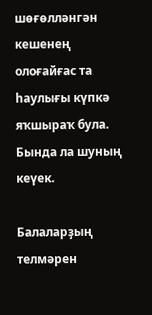шөғөлләнгән кешенең олоғайғас та һаулығы күпкә яҡшыраҡ була. Бында ла шуның кеүек.

Балаларҙың телмәрен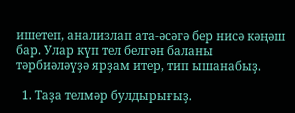ишетеп, анализлап ата-әсәгә бер нисә кәңәш бар. Улар күп тел белгән баланы тәрбиәләүҙә ярҙам итер, тип ышанабыҙ.

  1. Таҙа телмәр булдырығыҙ.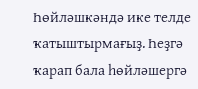Һөйләшкәндә ике телде ҡатыштырмағыҙ. Һеҙгә ҡарап бала һөйләшергә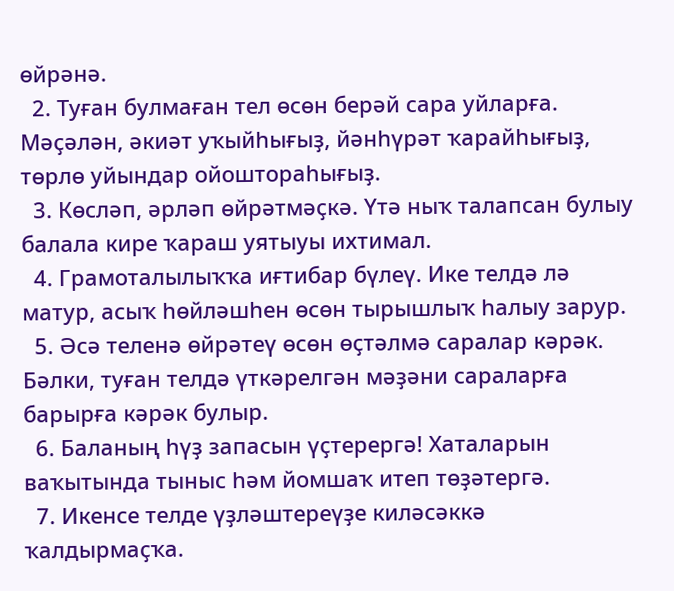өйрәнә.
  2. Туған булмаған тел өсөн берәй сара уйларға. Мәҫәлән, әкиәт уҡыйһығыҙ, йәнһүрәт ҡарайһығыҙ, төрлө уйындар ойоштораһығыҙ.
  3. Көсләп, әрләп өйрәтмәҫкә. Үтә ныҡ талапсан булыу балала кире ҡараш уятыуы ихтимал.
  4. Грамоталылыҡҡа иғтибар бүлеү. Ике телдә лә матур, асыҡ һөйләшһен өсөн тырышлыҡ һалыу зарур.
  5. Әсә теленә өйрәтеү өсөн өҫтәлмә саралар кәрәк. Бәлки, туған телдә үткәрелгән мәҙәни сараларға барырға кәрәк булыр.
  6. Баланың һүҙ запасын үҫтерергә! Хаталарын ваҡытында тыныс һәм йомшаҡ итеп төҙәтергә.
  7. Икенсе телде үҙләштереүҙе киләсәккә ҡалдырмаҫҡа.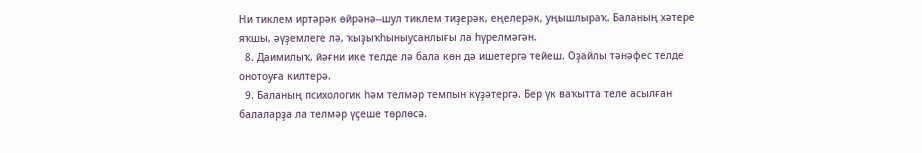Ни тиклем иртәрәк өйрәнә--шул тиклем тиҙерәк, еңелерәк, уңышлыраҡ. Баланың хәтере яҡшы, әүҙемлеге лә, ҡыҙыҡһыныусанлығы ла һүрелмәгән.
  8. Даимилыҡ, йәғни ике телде лә бала көн дә ишетергә тейеш. Оҙайлы тәнәфес телде онотоуға килтерә.
  9. Баланың психологик һәм телмәр темпын күҙәтергә. Бер үк ваҡытта теле асылған балаларҙа ла телмәр үҫеше төрлөсә.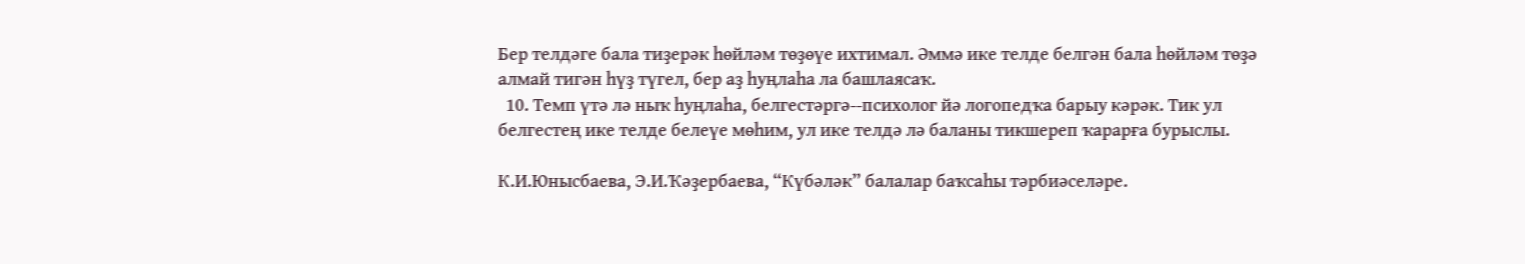Бер телдәге бала тиҙерәк һөйләм төҙөүе ихтимал. Әммә ике телде белгән бала һөйләм төҙә алмай тигән һүҙ түгел, бер аҙ һуңлаһа ла башлаясаҡ.
  10. Темп үтә лә ныҡ һуңлаһа, белгестәргә--психолог йә логопедҡа барыу кәрәк. Тик ул белгестең ике телде белеүе мөһим, ул ике телдә лә баланы тикшереп ҡарарға бурыслы.

К.И.Юнысбаева, Э.И.Ҡәҙербаева, “Күбәләк” балалар баҡсаһы тәрбиәселәре.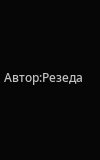Автор:Резеда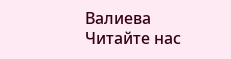Валиева
Читайте нас